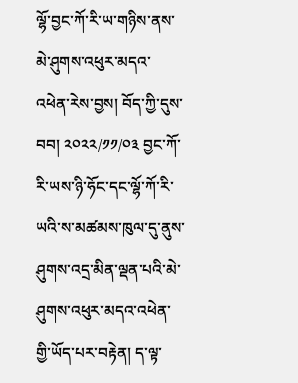ལྷོ་བྱང་ཀོ་རི་ཡ་གཉིས་ནས་མེ་ཤུགས་འཕུར་མདའ་འཕེན་རེས་བྱས། བོད་ཀྱི་དུས་བབ། ༢༠༢༢/༡༡/༠༣ བྱང་ཀོ་རི་ཡས་ཉི་ཧོང་དང་ལྷོ་ཀོ་རི་ཡའི་ས་མཚམས་ཁུལ་དུ་ནུས་ཤུགས་འདྲ་མིན་ལྡན་པའི་མེ་ཤུགས་འཕུར་མདའ་འཕེན་གྱི་ཡོད་པར་བརྟེན། ད་ལྟ་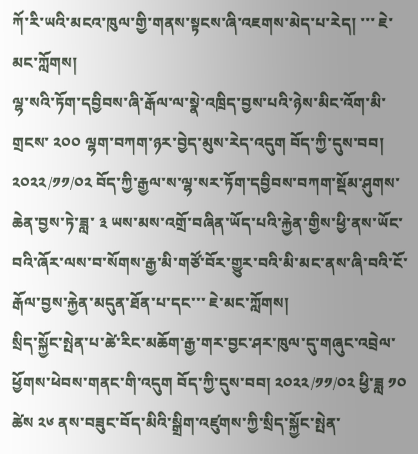ཀོ་རི་ཡའི་མངའ་ཁུལ་གྱི་གནས་སྟངས་ཞི་འཇགས་མེད་པ་རེད། ་་་ ཇེ་མང་ཀློགས།
ལྷ་སའི་ཏོག་དབྱིབས་ཞི་རྒོལ་ལ་སྣེ་འཁྲིད་བྱས་པའི་ཉེས་མིང་འོག་མི་གྲངས་ ༢༠༠ ལྷག་བཀག་ཉར་བྱེད་མུས་རེད་འདུག བོད་ཀྱི་དུས་བབ། ༢༠༢༢/༡༡/༠༢ བོད་ཀྱི་རྒྱལ་ས་ལྷ་སར་ཏོག་དབྱིབས་བཀག་སྡོམ་ཤུགས་ཆེན་བྱས་ཏེ་ཟླ་ ༣ ཡས་མས་འགྲོ་བཞིན་ཡོད་པའི་རྐྱེན་གྱིས་ཕྱི་ནས་ཡོང་བའི་ཞོར་ལས་བ་སོགས་རྒྱ་མི་གཙོ་བོར་གྱུར་བའི་མི་མང་ནས་ཞི་བའི་ངོ་རྒོལ་བྱས་རྐྱེན་མདུན་ཐོན་པ་དང་་་ ཇེ་མང་ཀློགས།
སྲིད་སྐྱོང་སྤེན་པ་ཚེ་རིང་མཆོག་རྒྱ་གར་བྱང་ཤར་ཁུལ་དུ་གཞུང་འབྲེལ་ཕྱོགས་ཕེབས་གནང་གི་འདུག བོད་ཀྱི་དུས་བབ། ༢༠༢༢/༡༡/༠༢ ཕྱི་ཟླ ༡༠ ཚེས ༢༦ ནས་བཟུང་བོད་མིའི་སྒྲིག་འཛུགས་ཀྱི་སྲིད་སྐྱོང་སྤེན་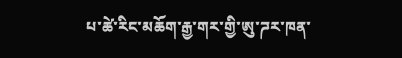པ་ཚེ་རིང་མཆོག་རྒྱ་གར་གྱི་ཨུ་ཌར་ཁན་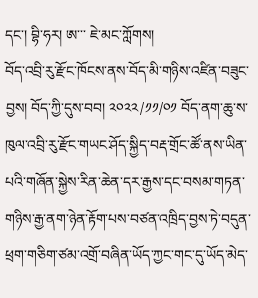དང་། བྷི་ཧར། ཨ་་་ ཇེ་མང་ཀློགས།
བོད་འབྲི་རུ་རྫོང་ཁོངས་ནས་བོད་མི་གཉིས་འཛིན་བཟུང་བྱས། བོད་ཀྱི་དུས་བབ། ༢༠༢༢/༡༡/༠༡ བོད་ནག་ཆུ་ས་ཁུལ་འབྲི་རུ་རྫོང་གཡང་ཤོད་སྐྱིད་བརྡ་གྲོང་ཚོ་ནས་ཡིན་པའི་གཞོན་སྐྱེས་རིན་ཆེན་དར་རྒྱས་དང་བསམ་གཏན་གཉིས་རྒྱ་ནག་ཉེན་རྟོག་པས་བཙན་འཁྲིད་བྱས་ཏེ་བདུན་ཕྲག་གཅིག་ཙམ་འགྲོ་བཞིན་ཡོད་ཀྱང་གང་དུ་ཡོད་མེད་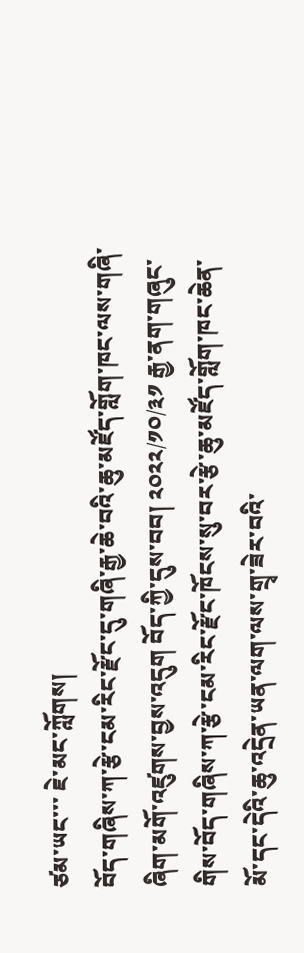ཙམ་ཡང་་་ ཇེ་མང་ཀློགས།
བོད་གཞིས་ཀ་རྩེ་ངམ་རིང་རྫོང་དུ་གཞི་རྒྱ་ཆེ་བའི་ཆུ་མཛོད་གློག་ཁང་ལས་གཞི་ཞིག་མགོ་འཛུགས་བྱས་འདུག བོད་ཀྱི་དུས་བབ། ༢༠༢༢/༡༠/༣༡ རྒྱ་ནག་གཞུང་གིས་བོད་གཞིས་ཀ་རྩེ་ངམ་རིང་རྫོང་ཁོངས་སུ་བར་རྩེ་ཆུ་མཛོད་གློག་ཁང་ཆེན་མོ་དང་དེའི་ཆུ་འདྲེན་ཡན་ལག་ལས་གྲྭ་ཟེར་བའི་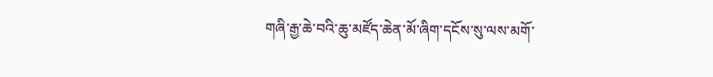གཞི་རྒྱ་ཆེ་བའི་ཆུ་མཛོད་ཆེན་མོ་ཞིག་དངོས་སུ་ལས་མགོ་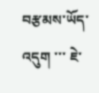བརྩམས་ཡོད་འདུག ་་་ ཇེ་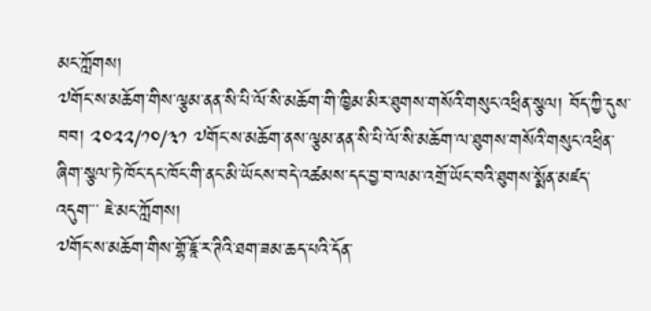མང་ཀློགས།
༧གོང་ས་མཆོག་གིས་ལྕམ་ནན་སི་པི་ལོ་སི་མཆོག་གི་ཁྱིམ་མིར་ཐུགས་གསོའི་གསུང་འཕྲིན་སྩལ། བོད་ཀྱི་དུས་བབ། ༢༠༢༢/༡༠/༣༡ ༧གོང་ས་མཆོག་ནས་ལྕམ་ནན་སི་པི་ལོ་སི་མཆོག་ལ་ཐུགས་གསོའི་གསུང་འཕྲིན་ཞིག་སྩལ་ཏེ་ཁོང་དང་ཁོང་གི་ནང་མི་ཡོངས་བདེ་འཚམས་དང་བྱ་བ་ལམ་འགྲོ་ཡོང་བའི་ཐུགས་སྨོན་མཛད་འདུག་་་ ཇེ་མང་ཀློགས།
༧གོང་ས་མཆོག་གིས་གྷོ་ཇཱོ་ར་ཊིའི་ཐག་ཟམ་ཆད་པའི་དོན་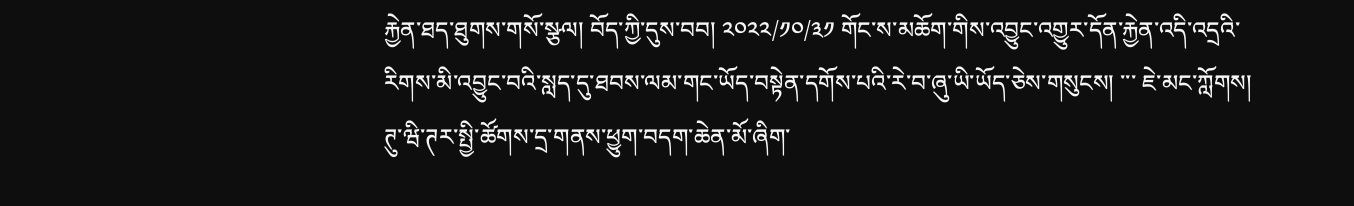རྐྱེན་ཐད་ཐུགས་གསོ་སྩལ། བོད་ཀྱི་དུས་བབ། ༢༠༢༢/༡༠/༣༡ གོང་ས་མཆོག་གིས་འབྱུང་འགྱུར་དོན་རྐྱེན་འདི་འདྲའི་རིགས་མི་འབྱུང་བའི་སླད་དུ་ཐབས་ལམ་གང་ཡོད་བསྟེན་དགོས་པའི་རེ་བ་ཞུ་ཡི་ཡོད་ཅེས་གསུངས། ་་་ ཇེ་མང་ཀློགས།
ཊུ་ཝི་ཊར་སྤྱི་ཚོགས་དྲ་གནས་ཕྱུག་བདག་ཆེན་མོ་ཞིག་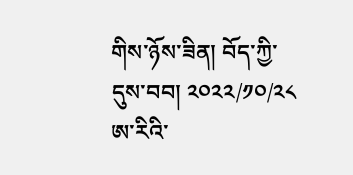གིས་ཉོས་ཟིན། བོད་ཀྱི་དུས་བབ། ༢༠༢༢/༡༠/༢༨ ཨ་རིའི་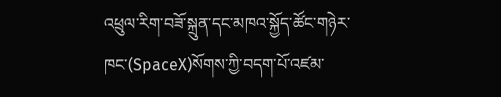འཕྲུལ་རིག་བཟོ་སྐྲུན་དང་མཁའ་སྐྱོད་ཚོང་གཉེར་ཁང་(SpaceX)སོགས་ཀྱི་བདག་པོ་འཛམ་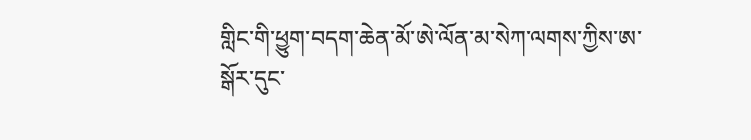གླིང་གི་ཕྱུག་བདག་ཆེན་མོ་ཨེ་ལོན་མ་སེཀ་ལགས་ཀྱིས་ཨ་སྒོར་དུང་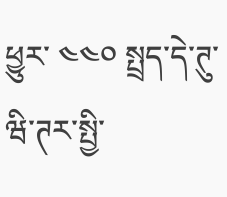ཕྱུར་ ༤༤༠ སྤྲད་དེ་ཊུ་ཝི་ཊར་སྤྱི་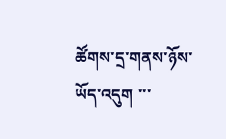ཚོགས་དྲ་གནས་ཉོས་ཡོད་འདུག ་་་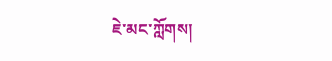ཇེ་མང་ཀློགས།